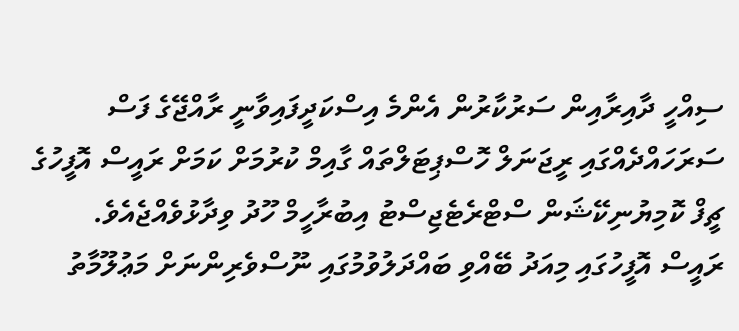ސިއްހީ ދާއިރާއިން ސަރުކާރުން އެންމެ އިސްކަދީފައިވާނީ ރާއްޖޭގެ ފަސް ސަރަހައްދެއްގައި ރީޖަނަލް ހޮސްޕިޓަލްތައް ގާއިމް ކުރުމަށް ކަމަށް ރައީސް އޮފީހުގެ ޗީފް ކޮމިޔުނިކޭޝަން ސްޓްރެޓެޖިސްޓު އިބުރާހީމް ހޫދު ވިދާޅުވެއްޖެއެވެ.
ރައީސް އޮފީހުގައި މިއަދު ބޭއްވި ބައްދަލުވުމުގައި ނޫސްވެރިންނަށް މަޢުލޫމާތު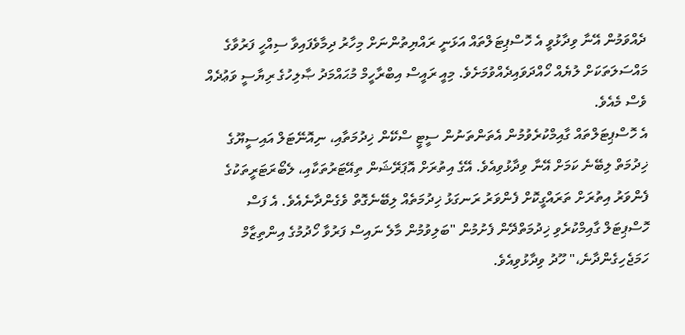ދެއްވަމުން އޭނާ ވިދާޅުވީ އެ ހޮސްޕިޓަލްތައް އަޅަނީ ރައްޔިތުންނަށް މިހާރު ދިމާވެފައިވާ ސިއްހީ ފަރުވާގެ މައްސަލަތަކަށް ލުޔެއް ހޯއްދަވައިދެއްވުމަށެވެ. މިއީ ރައީސް އިބްރާހީމް މުޙައްމަދު ޞާލިހުގެ ރިޔާސީ ވަޢުދެއް ވެސް މެއެވެ.
އެ ހޮސްޕިޓަލްތައް ގާއިމްކުރެވުމުން އެތަންތަނުން ސީޓީ ސްކޭން ޚިދުމަތާއި، ނިއޮނޭޓަލް އައިސީޔޫގެ ޚިދުމަތް ލިބޭނެ ކަމަށް އޭނާ ވިދާޅުވިއެވެ. އޭގެ އިތުރަށް އޮޕަރޭޝަން ތިއޭޓަރުތަކާއި، ލެބޯރަޓަރީތަކުގެ ފެންވަރު އިތުރަށް ތަރައްގީކޮށް ފެންވަރު ރަނގަޅު ޚިދުމަތެއް ލިބޭނެގޮތް ވެގެންދާނެއެވެ. އެ ފަސް ހޮސްޕިޓަލް ގާއިމްކުރެވި ޚިދުމަތްދޭން ފެށުމުން "ބަލިވުމުން މާލެ ނައިސް ފަރުވާ ހޯދުމުގެ އިންތިޒާމް ހަމަޖެހިގެންދާނެ،" ހޫދު ވިދާޅުވިއެވެ.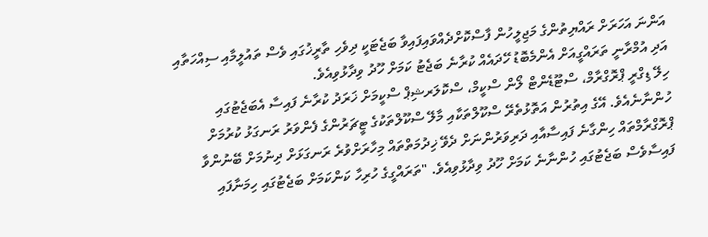އަންނަ އަހަރަށް ރައްޔިތުންގެ މަޖިލީހުން ފާސްކޮށްދެއްވައިފައިވާ ބަޖެޓަކީ ދިވެހި ތާރީޚުގައި ވެސް ތައުލީމާއި ސިއްހަތާއި އަދި އުމްރާނީ ތަރައްގީއަށް އެންމެބޮޑު ހޭދައެއް ކުރާނެ ބަޖެޓު ކަމަށް ހޫދު ވިދާޅުވިއެވެ.
ހިލޭ ޑިގްރީ ޕްރޮގްރާމް، ސްޓޫޑެންޓް ލޯން ސްކީމް، ސްކޮލަރޝިޕް ސްކީމަށް ޚަރަދު ކުރާނެ ފައިސާ އެބަޖެޓުގައި ހުންނާނެއެވެ. އޭގެ އިތުރުން އަތޮޅުތެރޭ ސްކޫލްތަކާއި މާލޭ ސްކޫލްތަކުގެ ޓީޗަރުންގެ ފެންވަރު ރަނގަޅު ކުރުމަށް ޕްރޮގްރާމްތައް ހިންގާނެ ފައިސާއާއި ދަރިވަރުންނަށް ދެވޭ ޚިދުމަތްތައް މިހާރަށްވުރެ ރަނގަޅަށް ދިނުމަށް ބޭނުންވާ ފައިސާވެސް ބަޖެޓުގައި ހުންނާނެ ކަމަށް ހޫދު ވިދާޅުވިއެވެ. "ތަރައްގީގެ ހުރިހާ ކަންކަމަށް ބަޖެޓުގައި ހިމަނާފައި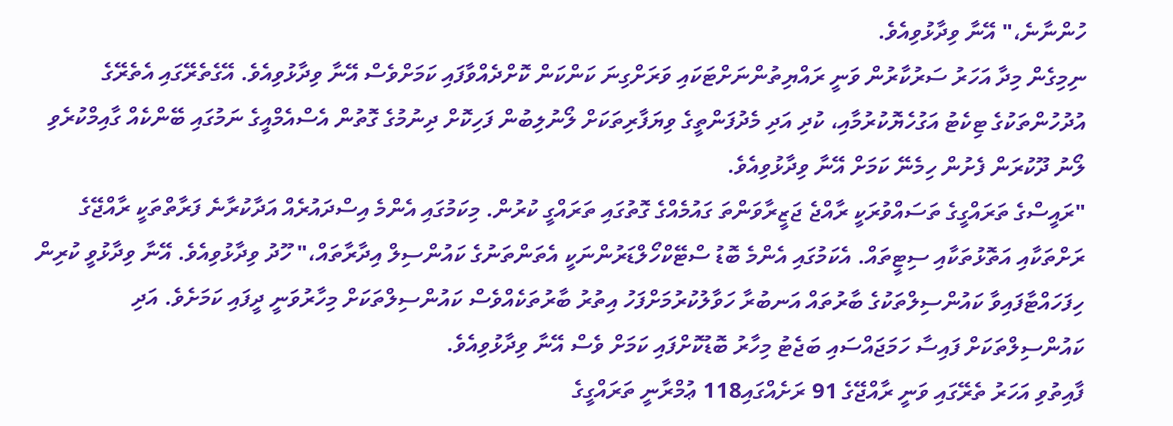ހުންނާނެ،" އޭނާ ވިދާޅުވިއެވެ.
ނިމިގެން މިދާ އަހަރު ސަރުކާރުން ވަނީ ރައްޔިތުންނަށްޓަކައި ވަރަށްގިނަ ކަންކަން ކޮށްދެއްވާފައި ކަމަށްވެސް އޭނާ ވިދާޅުވިއެވެ. އޭގެތެރޭގައި އެތެރޭގެ އުދުހުންތަކުގެ ޓިކެޓު އަގުހެޔޮކުރުމާއި، ކުދި އަދި މެދުފަންތީގެ ވިޔަފާރިތަކަށް ލޯނުލިބުން ފަހިކޮށް ދިނުމުގެ ގޮތުން އެސްއެމްއީގެ ނަމުގައި ބޭންކެއް ގާއިމްކުރެވި ލޯނު ދޫކުރަން ފެށުން ހިމެނޭ ކަމަށް އޭނާ ވިދާޅުވިއެވެ.
"ރައީސްގެ ތަރައްގީގެ ތަސައްވުރަކީ ރާއްޖެ ޖަޒީރާވަންތަ ގައުމެއްގެ ގޮތުގައި ތަރައްގީ ކުރުން. މިކަމުގައި އެންމެ އިސްދައުރެއް އަދާކުރާނެ ފަރާތްތަކީ ރާއްޖޭގެ ރަށްތަކާއި އަތޮޅުތަކާއި ސިޓީތައް. އެކަމުގައި އެންމެ ބޮޑު ސްޓޭކްހޯލްޑަރުންނަކީ އެތަންތަނުގެ ކައުންސިލް އިދާރާތައް،" ހޫދު ވިދާޅުވިއެވެ. އޭނާ ވިދާޅުވީ ކުރިން ހިފަހައްޓާފައިވާ ކައުންސިލްތަކުގެ ބާރުތައް އަނބުރާ ހަވާލުކުރުމަށްފަހު އިތުރު ބާރުތަކެއްވެސް ކައުންސިލްތަކަށް މިހާރުވަނީ ދީފައި ކަމަށެވެ. އަދި ކައުންސިލްތަކަށް ފައިސާ ހަމަޖައްސައި ބަޖެޓު މިހާރު ބޮޑުކޮށްފައި ކަމަށް ވެސް އޭނާ ވިދާޅުވިއެވެ.
ފާއިތުވި އަހަރު ތެރޭގައި ވަނީ ރާއްޖޭގެ 91 ރަށެއްގައި118 ޢުމްރާނީ ތަރައްގީގެ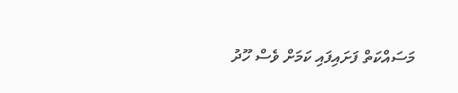މަސައްކަތް ފަށައިފައި ކަމަށް ވެސް ހޫދު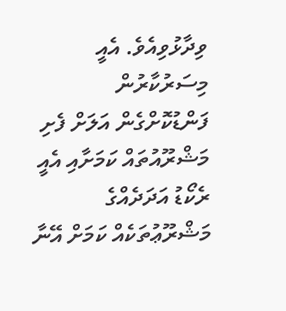ވިދާޅުވިއެވެ. އެއީ މިސަރުކާރުން ފަންޑުކޮށްގެން އަލަށް ފެށި މަޝްރޫއުތައް ކަމަށާއި އެއީ ރެކޯޑު އަދަދެއްގެ މަޝްރޫޢުތަކެއް ކަމަށް އޭނާ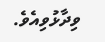ވިދާޅުވިއެވެ.